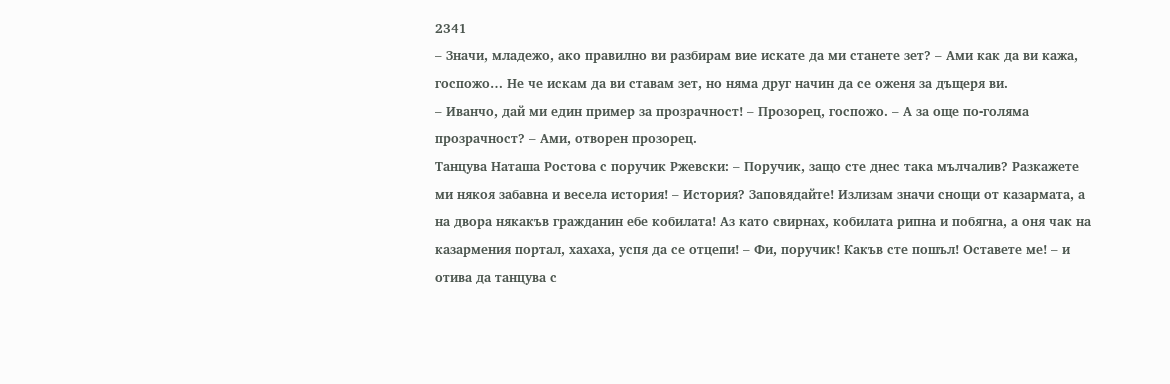2341
– Значи, младежо, ако правилно ви разбирам вие искате да ми станете зет? – Ами как да ви кажа, госпожо… Не че искам да ви ставам зет, но няма друг начин да се оженя за дъщеря ви.
– Иванчо, дай ми един пример за прозрачност! – Прозорец, госпожо. – А за още по-голяма прозрачност? – Ами, отворен прозорец.
Танцува Наташа Ростова с поручик Ржевски: – Поручик, защо сте днес така мълчалив? Разкажете ми някоя забавна и весела история! – История? Заповядайте! Излизам значи снощи от казармата, а на двора някакъв гражданин ебе кобилата! Аз като свирнах, кобилата рипна и побягна, а оня чак на казармения портал, хахаха, успя да се отцепи! – Фи, поручик! Какъв сте пошъл! Оставете ме! – и отива да танцува с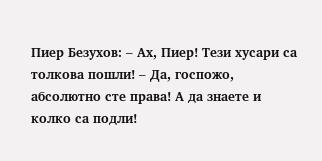Пиер Безухов: – Ах, Пиер! Тези хусари са толкова пошли! – Да, госпожо, абсолютно сте права! А да знаете и колко са подли!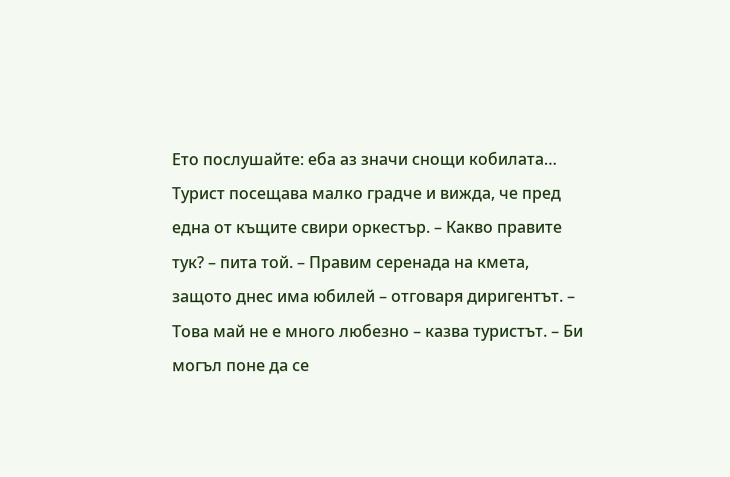Ето послушайте: еба аз значи снощи кобилата…
Турист посещава малко градче и вижда, че пред една от къщите свири оркестър. – Какво правите тук? – пита той. – Правим серенада на кмета, защото днес има юбилей – отговаря диригентът. – Това май не е много любезно – казва туристът. – Би могъл поне да се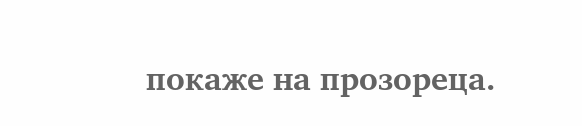покаже на прозореца.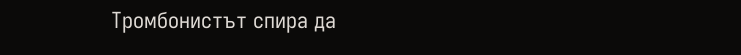Тромбонистът спира да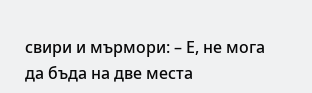свири и мърмори: – Е, не мога да бъда на две места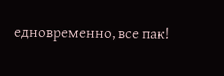едновременно, все пак!